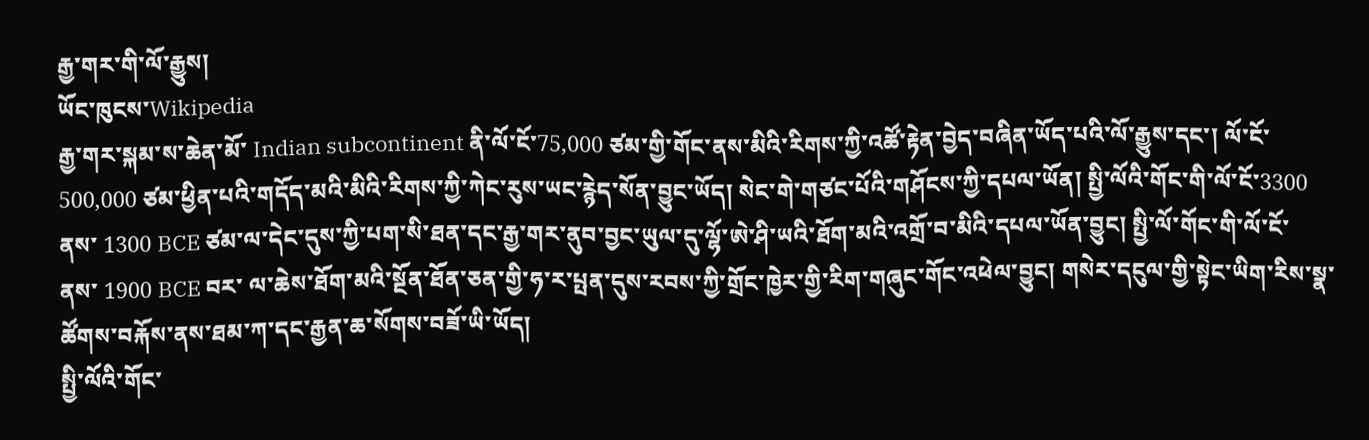རྒྱ་གར་གི་ལོ་རྒྱུས།
ཡོང་ཁུངས་Wikipedia
རྒྱ་གར་སྐམ་ས་ཆེན་མོ་ Indian subcontinent ནི་ལོ་ངོ་75,000 ཙམ་གྱི་གོང་ནས་མིའི་རིགས་ཀྱི་འཚོ་རྟེན་བྱེད་བཞིན་ཡོད་པའི་ལོ་རྒྱུས་དང་། ལོ་ངོ་ 500,000 ཙམ་ཕྱིན་པའི་གདོད་མའི་མིའི་རིགས་ཀྱི་ཀེང་རུས་ཡང་རྙེད་སོན་བྱུང་ཡོད། སེང་གེ་གཙང་པོའི་གཤོངས་ཀྱི་དཔལ་ཡོན། སྤྱི་ལོའི་གོང་གི་ལོ་ངོ་3300 ནས་ 1300 BCE ཙམ་ལ་དེང་དུས་ཀྱི་པག་སི་ཐན་དང་རྒྱ་གར་ནུབ་བྱང་ཡུལ་དུ་ལྷོ་ཨེ་ཤི་ཡའི་ཐོག་མའི་འགྲོ་བ་མིའི་དཔལ་ཡོན་བྱུང། སྤྱི་ལོ་གོང་གི་ལོ་ངོ་ ནས་ 1900 BCE བར་ ལ་ཆེས་ཐོག་མའི་སྔོན་ཐོན་ཅན་གྱི་ཧ་ར་པྤན་དུས་རབས་ཀྱི་གྲོང་ཁྱེར་གྱི་རིག་གཞུང་གོང་འཕེལ་བྱུང། གསེར་དངུལ་གྱི་སྟེང་ཡིག་རིས་སྣ་ཚོགས་བརྐོས་ནས་ཐམ་ཀ་དང་རྒྱན་ཆ་སོགས་བཟོ་ཡི་ཡོད།
སྤྱི་ལོའི་གོང་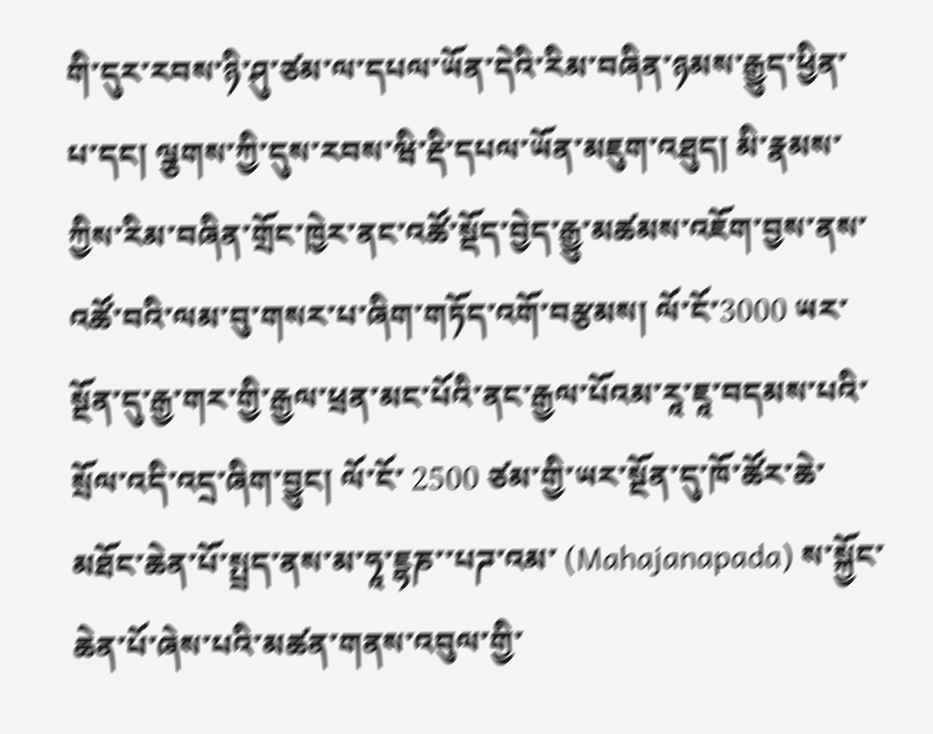གི་དུར་རབས་ཉི་ཤུ་ཙམ་ལ་དཔལ་ཡོན་དེའི་རིམ་བཞིན་ཉམས་རྒྱུད་ཕྱིན་པ་དང། ལྕགས་ཀྱི་དུས་རབས་ཝི་རྡི་དཔལ་ཡོན་མཇུག་འཐུད། མི་རྣམས་ཀྱིས་རིམ་བཞིན་གྲོང་ཁྱེར་ནང་འཚོ་སྡོད་བྱེད་རྒྱུ་མཚམས་འཇོག་བྱས་ནས་འཚོ་བའི་ལམ་བུ་གསར་པ་ཞིག་གཏོད་འགོ་བརྩམས། ལོ་ངོ་3000 ཡར་སྔོན་དུ་རྒྱ་གར་གྱི་རྒྱལ་ཕྲན་མང་པོའི་ནང་རྒྱལ་པོའམ་རཱ་ཇཱ་བདམས་པའི་སྲོལ་འདི་འདྲ་ཞིག་བྱུང། ལོ་ངོ་ 2500 ཙམ་གྱི་ཡར་སྔོན་དུ་ཁོ་ཚོར་ཆེ་མཐོང་ཆེན་པོ་སྤྲད་ནས་མ་ཧཱ་ཇྷཎ་་པཌ་འམ་ (Mahajanapada) ས་སྐྱོང་ཆེན་པོ་ཞེས་པའི་མཚན་གནས་འབུལ་གྱི་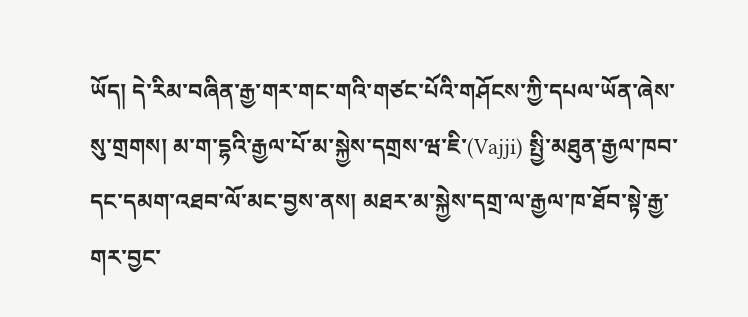ཡོད། དེ་རིམ་བཞིན་རྒྱ་གར་གང་གའི་གཙང་པོའི་གཤོངས་ཀྱི་དཔལ་ཡོན་ཞེས་སུ་གྲགས། མ་ག་དྷའི་རྒྱལ་པོ་མ་སྐྱེས་དགྲས་ཝ་ཇི་(Vajji) སྤྱི་མཐུན་རྒྱལ་ཁབ་དང་དམག་འཐབ་ལོ་མང་བྱས་ནས། མཐར་མ་སྐྱེས་དགྲ་ལ་རྒྱལ་ཁ་ཐོབ་སྟེ་རྒྱ་གར་བྱང་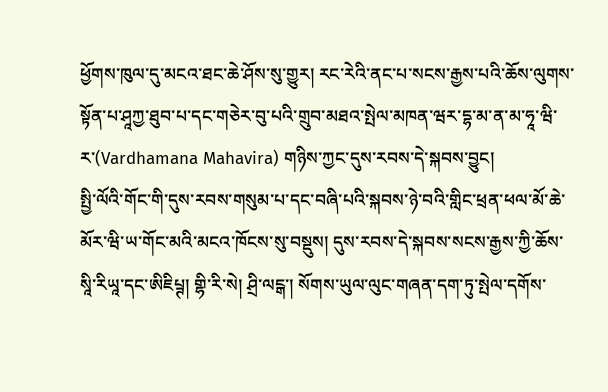ཕྱོགས་ཁུལ་དུ་མངའ་ཐང་ཆེ་ཤོས་སུ་གྱུར། རང་རེའི་ནང་པ་སངས་རྒྱས་པའི་ཆོས་ལུགས་སྟོན་པ་ཤཱཀྱ་ཐུབ་པ་དང་གཅེར་བུ་པའི་གྲུབ་མཐའ་སྤེལ་མཁན་ཝར་དྷ་མ་ན་མ་ཧཱ་ཝི་ར་(Vardhamana Mahavira) གཉིས་ཀྱང་དུས་རབས་དེ་སྐབས་བྱུང།
སྤྱི་ལོའི་གོང་གི་དུས་རབས་གསུམ་པ་དང་བཞི་པའི་སྐབས་ཉེ་བའི་གླིང་ཕྲན་ཕལ་མོ་ཆེ་མོར་ཝི་ཡ་གོང་མའི་མངའ་ཁོངས་སུ་བསྡུས། དུས་རབས་དེ་སྐབས་སངས་རྒྱས་ཀྱི་ཆོས་སཱི་རིཡཱ་དང་ཨིཇིཔྚ། གྷི་རི་སེ། ཤྲི་ལངྒ་། སོགས་ཡུལ་ལུང་གཞན་དག་ཏུ་སྤེལ་དགོས་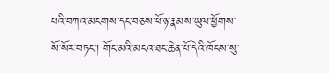པའི་བཀའ་མངགས་དང་བཅས་ཕོ་ཉ་རྣམས་ཡུལ་ཕྱོགས་སོ་སོར་བཏང་། གོང་མའི་མངའ་ཐང་ཆེན་པོ་དེའི་ཁོངས་སུ་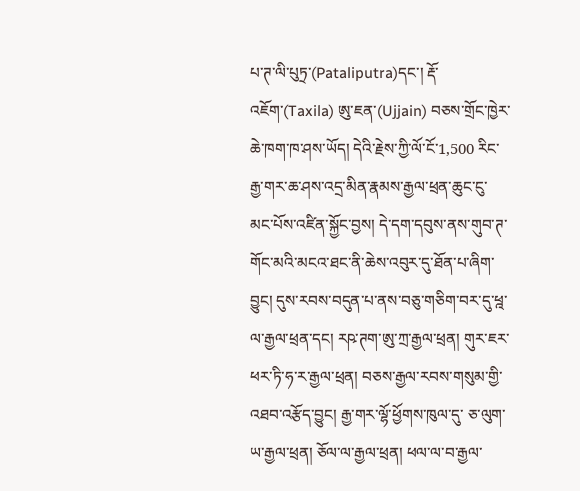པ་ཊ་ལི་པུཏྲ་(Pataliputra)དང་། རྡོ་འཇོག་(Taxila) ཨུ་ཇན་(Ujjain) བཅས་གྲོང་ཁྱེར་ཆེ་ཁག་ཁ་ཤས་ཡོད། དེའི་རྗེས་ཀྱི་ལོ་ངོ་1,500 རིང་རྒྱ་གར་ཆ་ཤས་འདྲ་མིན་རྣམས་རྒྱལ་ཕྲན་ཆུང་ངུ་མང་པོས་འཛིན་སྐྱོང་བྱས། དེ་དག་དབུས་ནས་གུབ་ཊ་གོང་མའི་མངའ་ཐང་ནི་ཆེས་འབུར་དུ་ཐོན་པ་ཞིག་བྱུང། དུས་རབས་བདུན་པ་ནས་བཅུ་གཅིག་བར་དུ་ཕྰ་ལ་རྒྱལ་ཕྲན་དང། རཥ་ཊག་ཨུ་ཀྲ་རྒྱལ་ཕྲན། གུར་ཇར་ཕར་ཏི་ཧ་ར་རྒྱལ་ཕྲན། བཅས་རྒྱལ་རབས་གསུམ་གྱི་འཐབ་འརྩོད་བྱུང། རྒྱ་གར་ལྷོ་ཕྱོགས་ཁུལ་དུ་ ཅ་ལུག་ཡ་རྒྱལ་ཕྲན། ཅོལ་ལ་རྒྱལ་ཕྲན། ཕལ་ལ་བ་རྒྱལ་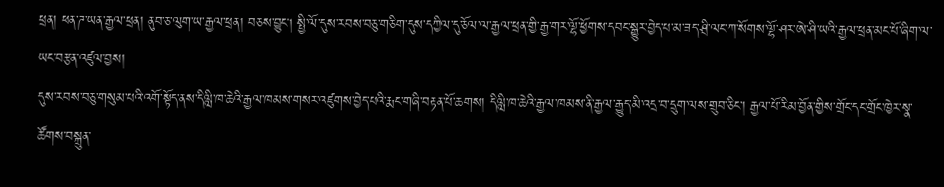ཕྲན། ཕན་ཌ་ཡན་རྒྱལ་ཕྲན། ནུབ་ཅ་ལུག་ཡ་རྒྱལ་ཕྲན། བཅས་བྱུང། སྤྱི་ལོ་དུས་རབས་བཅུ་གཅིག་དུས་དཀྱིལ་དུ་ཅོལ་ལ་རྒྱལ་ཕྲན་གྱི་རྒྱ་གར་ལྷོ་ཕྱོགས་དབང་སྒྱུར་བྱེད་པ་མ་ཟད་ཤྲི་ལང་ཀ་སོགས་ལྷོ་ཤར་ཨེ་ཤི་ཡའི་རྒྱལ་ཕྲན་མང་པོ་ཞིག་ལ་ཡང་བརྩན་འཛུལ་བྱས།
དུས་རབས་བཅུ་གསུམ་པའི་འགོ་སྟོད་ནས་དིལླི་ཁ་ཆེའི་རྒྱལ་ཁམས་གསར་འཛུགས་བྱེད་པའི་རྨང་གཞི་བརྟན་པོ་ཆགས། དིལླི་ཁ་ཆེའི་རྒྱལ་ཁམས་ནི་རྒྱལ་རྒྱུད་མི་འདྲ་བ་དྲུག་ལས་གྲུབ་ཅིང་། རྒྱལ་པོ་རིམ་བྱོན་གྱིས་གྲོང་དང་གྲོང་ཁྱེར་སྣ་ཚོགས་བསྐྲུན་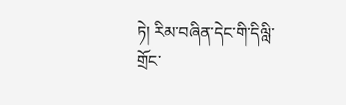ཏེ། རིམ་བཞིན་དེང་གི་དིལླི་གྲོང་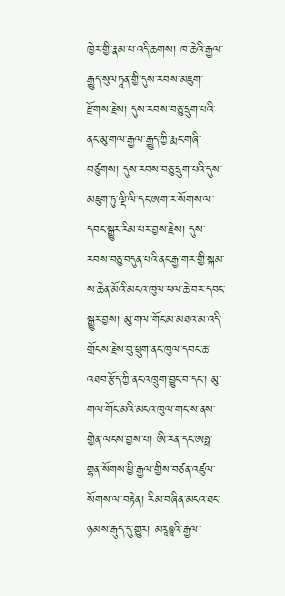ཁྱེར་གྱི་རྣམ་པ་འདི་ཆགས། ཁ་ཆེའི་རྒྱལ་རྒྱུད་སུལཏཱན་གྱི་དུས་རབས་མཇུག་རྫོགས་རྗེས། དུས་རབས་བཅུ་དྲུག་པའི་ནང་མུ་གལ་རྒྱལ་རྒྱུད་ཀྱི་རྨང་གཞི་བཙུགས། དུས་རབས་བཅུ་དྲུག་པའི་དུས་མཇུག་ཏུ་ལྡི་ལི་དང་ཨག་ར་སོགས་ལ་དབང་སྒྱུར་རིམ་པར་བྱས་རྗེས། དུས་རབས་བཅུ་བདུན་པའི་ནང་རྒྱ་གར་གྱི་སྐམ་ས་ཆེན་མོའི་མངའ་ཁུལ་ཕལ་ཆེ་བར་དབང་སྒྱུར་བྱས། མུ་གལ་གོང་མ་མཐའ་མ་འདི་གྲོངས་རྗེས་བུ་ཕྲུག་ནང་ཁུལ་དབང་ཆ་འཐབ་རྩོད་ཀྱི་ནང་འཁྲུག་བྱུང་བ་དང་། མུ་གལ་གོང་མའི་མངའ་ཁུལ་གང་ས་ནས་གྱེན་ལངས་བྱས་པ། ཨི་རན་དང་ཨཧྥ་གྷན་སོགས་ཕྱི་རྒྱལ་གྱིས་བཙན་འཛུལ་སོགས་ལ་བརྟེན། རིམ་བཞིན་མངའ་ཐང་ཉམས་རྒུད་དུ་གྱུར། མརཱཋཱའི་རྒྱལ་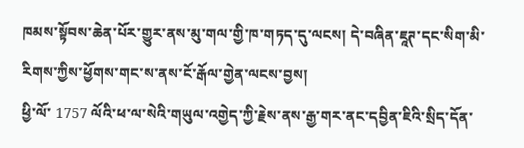ཁམས་སྟོབས་ཆེན་པོར་གྱུར་ནས་མུ་གལ་གྱི་ཁ་གཏད་དུ་ལངས། དེ་བཞིན་ཇཱཊ་དང་སིག་མི་རིགས་ཀྱིས་ཕྱོགས་གང་ས་ནས་ངོ་རྒོལ་གྱེན་ལངས་བྱས།
ཕྱི་ལོ་ 1757 ལོའི་ཕ་ལ་སེའི་གཡུལ་འགྱེད་ཀྱི་རྗེས་ནས་རྒྱ་གར་ནང་དབྱིན་ཇིའི་སྲིད་དོན་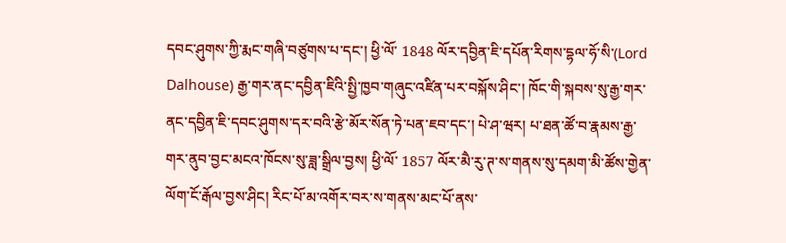དབང་ཤུགས་ཀྱི་རྨང་གཞི་བཙུགས་པ་དང་། ཕྱི་ལོ་ 1848 ལོར་དབྱིན་ཇི་དཔོན་རིགས་དྷལ་ཧོ་སི་(Lord Dalhouse) རྒྱ་གར་ནང་དབྱིན་ཇིའི་སྤྱི་ཁྱབ་གཞུང་འཛིན་པར་བསྐོས་ཤིང་། ཁོང་གི་སྐབས་སུ་རྒྱ་གར་ནང་དབྱིན་ཇི་དབང་ཤུགས་དར་བའི་རྩེ་མོར་སོན་ཏེ་པན་ཇབ་དང་། པེ་ཤ་ཝར། པ་ཐན་ཚོ་བ་རྣམས་རྒྱ་གར་ནུབ་བྱང་མངའ་ཁོངས་སུ་ཟླ་སྒྲིལ་བྱས། ཕྱི་ལོ་ 1857 ལོར་མཻ་རུ་ཊ་ས་གནས་སུ་དམག་མི་ཚོས་གྱེན་ལོག་ངོ་རྒོལ་བྱས་ཤིང། རིང་པོ་མ་འགོར་བར་ས་གནས་མང་པོ་ནས་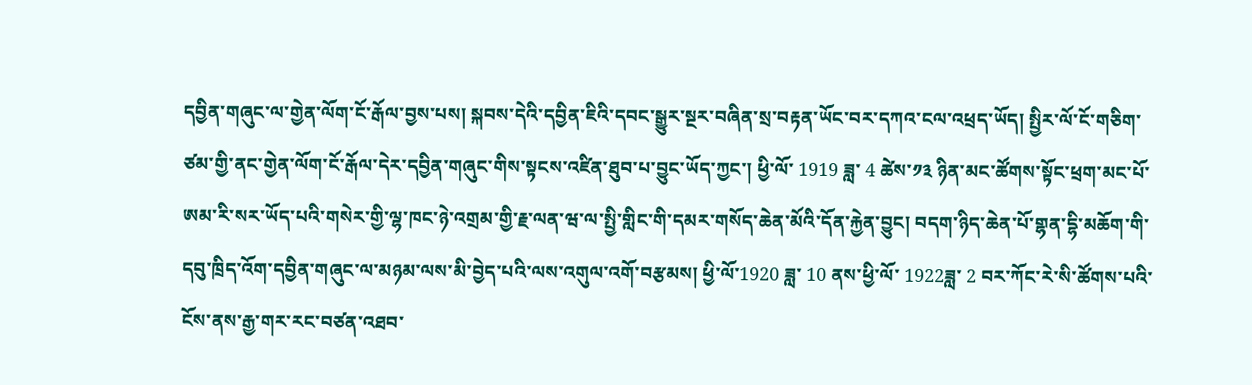དབྱིན་གཞུང་ལ་གྱེན་ལོག་ངོ་རྒོལ་བྱས་པས། སྐབས་དེའི་དབྱིན་ཇིའི་དབང་སྒྱུར་སྔར་བཞིན་སྲ་བརྟན་ཡོང་བར་དཀའ་ངལ་འཕྲད་ཡོད། སྤྱིར་ལོ་ངོ་གཅིག་ཙམ་གྱི་ནང་གྱེན་ལོག་ངོ་རྒོལ་དེར་དབྱིན་གཞུང་གིས་སྟངས་འཛིན་ཐུབ་པ་བྱུང་ཡོད་ཀྱང་། ཕྱི་ལོ་ 1919 ཟླ་ 4 ཚེས་༡༣ ཉིན་མང་ཚོགས་སྟོང་ཕྲག་མང་པོ་ཨམ་རི་སར་ཡོད་པའི་གསེར་གྱི་ལྷ་ཁང་ཉེ་འགྲམ་གྱི་རྗ་ལན་ཝ་ལ་སྤྱི་གླིང་གི་དམར་གསོད་ཆེན་མོའི་དོན་རྐྱེན་བྱུང། བདག་ཉིད་ཆེན་པོ་གྷན་དྷི་མཆོག་གི་དབུ་ཁྲིད་འོག་དབྱིན་གཞུང་ལ་མཉམ་ལས་མི་བྱེད་པའི་ལས་འགུལ་འགོ་བརྩམས། ཕྱི་ལོ་1920 ཟླ་ 10 ནས་ཕྱི་ལོ་ 1922ཟླ་ 2 བར་ཀོང་རེ་སི་ཚོགས་པའི་ངོས་ནས་རྒྱ་གར་རང་བཙན་འཐབ་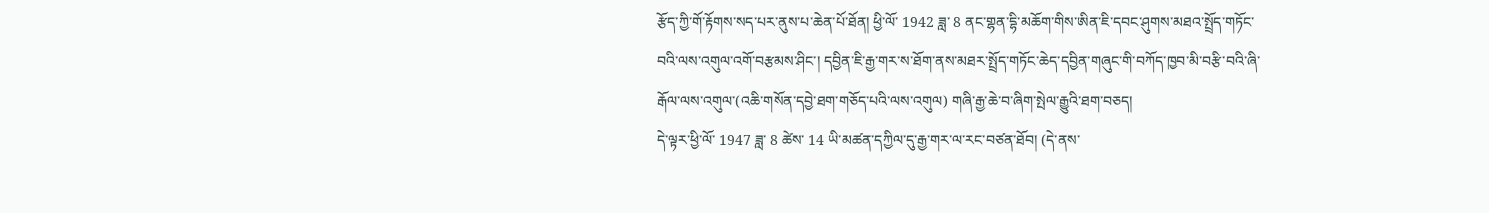རྩོད་ཀྱི་གོ་རྟོགས་སད་པར་ནུས་པ་ཆེན་པོ་ཐོན། ཕྱི་ལོ་ 1942 ཟླ་ 8 ནང་གྷན་དྷི་མཆོག་གིས་ཨིན་ཇི་དབང་ཤུགས་མཐའ་སྤྲོད་གཏོང་བའི་ལས་འགུལ་འགོ་བརྩམས་ཤིང་། དབྱིན་ཇི་རྒྱ་གར་ས་ཐོག་ནས་མཐར་སྤྲོད་གཏོང་ཆེད་དབྱིན་གཞུང་གི་བཀོད་ཁྱབ་མི་བརྩི་བའི་ཞི་རྒོལ་ལས་འགུལ་(འཆི་གསོན་དབྱེ་ཐག་གཅོད་པའི་ལས་འགུལ) གཞི་རྒྱ་ཆེ་བ་ཞིག་སྤེལ་རྒྱུའི་ཐག་བཅད།
དེ་ལྟར་ཕྱི་ལོ་ 1947 ཟླ་ 8 ཚེས་ 14 ཡི་མཚན་དཀྱིལ་དུ་རྒྱ་གར་ལ་རང་བཙན་ཐོབ། (དེ་ནས་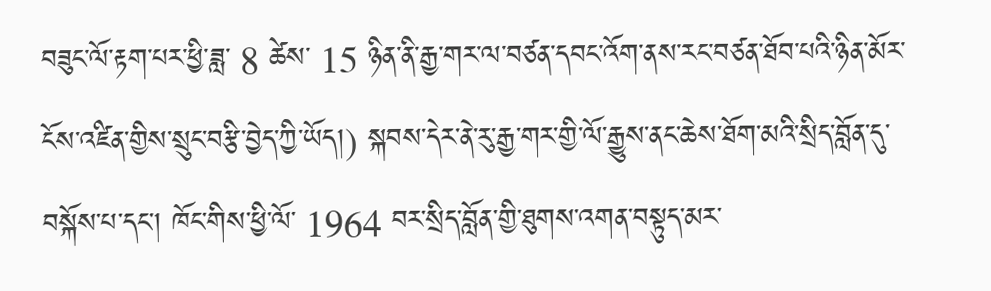བཟུང་ལོ་རྟག་པར་ཕྱི་ཟླ་ 8 ཚེས་ 15 ཉིན་ནི་རྒྱ་གར་ལ་བཙན་དབང་འོག་ནས་རང་བཙན་ཐོབ་པའི་ཉིན་མོར་ངོས་འཛིན་གྱིས་སྲུང་བརྩི་བྱེད་ཀྱི་ཡོད།) སྐབས་དེར་ནེ་རུ་རྒྱ་གར་གྱི་ལོ་རྒྱུས་ནང་ཆེས་ཐོག་མའི་སྲིད་བློན་དུ་བསྐོས་པ་དང་། ཁོང་གིས་ཕྱི་ལོ་ 1964 བར་སྲིད་བློན་གྱི་ཐུགས་འགན་བསྟུད་མར་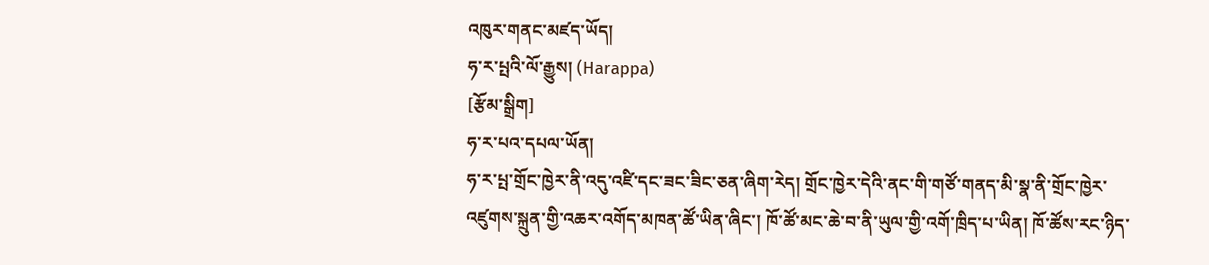འཁུར་གནང་མཛད་ཡོད།
ཧ་ར་པྤའི་ལོ་རྒྱུས། (Harappa)
[རྩོམ་སྒྲིག]
ཧ་ར་པའ་དཔལ་ཡོན།
ཧ་ར་པྤ་གྲོང་ཁྱེར་ནི་འདུ་འཛི་དང་ཟང་ཟིང་ཅན་ཞིག་རེད། གྲོང་ཁྱེར་དེའི་ནང་གི་གཙོ་གནད་མི་སྣ་ནི་གྲོང་ཁྱེར་འཛུགས་སྐྲུན་གྱི་འཆར་འགོད་མཁན་ཚོ་ཡིན་ཞིང་། ཁོ་ཚོ་མང་ཆེ་བ་ནི་ཡུལ་གྱི་འགོ་ཁྲིད་པ་ཡིན། ཁོ་ཚོས་རང་ཉིད་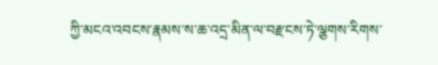ཀྱི་མངའ་འབངས་རྣམས་ས་ཆ་འདྲ་མིན་ལ་བརྫངས་ཏེ་ལྕགས་རིགས་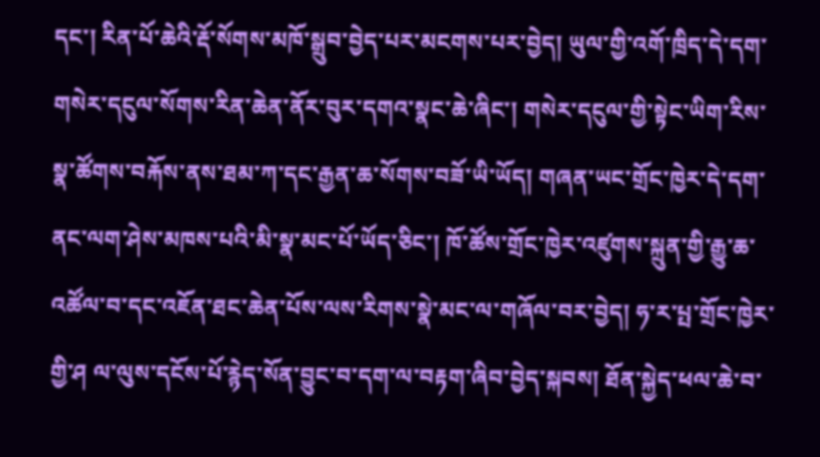དང་། རིན་པོ་ཆེའི་རྡོ་སོགས་མཁོ་སྒྲུབ་བྱེད་པར་མངགས་པར་བྱེད། ཡུལ་གྱི་འགོ་ཁྲིད་དེ་དག་གསེར་དངུལ་སོགས་རིན་ཆེན་ནོར་བུར་དགའ་སྣང་ཆེ་ཞིང་། གསེར་དངུལ་གྱི་སྟེང་ཡིག་རིས་སྣ་ཚོགས་བརྐོས་ནས་ཐམ་ཀ་དང་རྒྱན་ཆ་སོགས་བཟོ་ཡི་ཡོད། གཞན་ཡང་གྲོང་ཁྱེར་དེ་དག་ནང་ལག་ཤེས་མཁས་པའི་མི་སྣ་མང་པོ་ཡོད་ཅིང་། ཁོ་ཚོས་གྲོང་ཁྱེར་འཛུགས་སྐྲུན་གྱི་རྒྱུ་ཆ་འཚོལ་བ་དང་འཇོན་ཐང་ཆེན་པོས་ལས་རིགས་སྣེ་མང་ལ་གཞོལ་བར་བྱེད། ཧ་ར་པྤ་གྲོང་ཁྱེར་གྱི་ཤ ལ་ལུས་དངོས་པོ་རྙེད་སོན་བྱུང་བ་དག་ལ་བརྟག་ཞིབ་བྱེད་སྐབས། ཐོན་སྐྱེད་ཕལ་ཆེ་བ་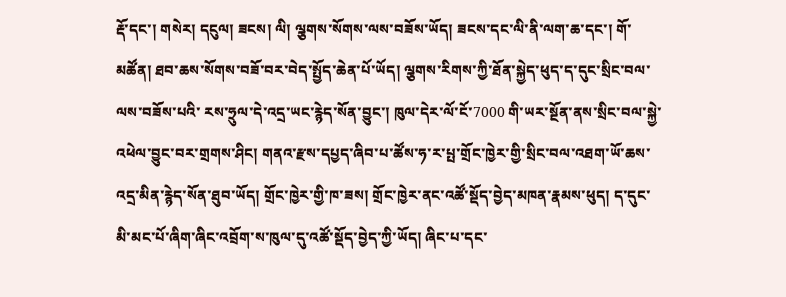རྡོ་དང་། གསེར། དངུལ། ཟངས། ལི། ལྕགས་སོགས་ལས་བཟོས་ཡོད། ཟངས་དང་ལི་ནི་ལག་ཆ་དང་། གོ་མཚོན། ཐབ་ཆས་སོགས་བཟོ་བར་བེད་སྤྱོད་ཆེན་པོ་ཡོད། ལྕགས་རིགས་ཀྱི་ཐོན་སྐྱེད་ཕུད་ད་དུང་སྲིང་བལ་ལས་བཟོས་པའི་ རས་ཧྲུལ་དེ་འདྲ་ཡང་རྙེད་སོན་བྱུང་། ཁུལ་དེར་ལོ་ངོ་7000 གི་ཡར་སྔོན་ནས་སྲིང་བལ་སྐྱེ་འཕེལ་བྱུང་བར་གྲགས་ཤིང། གནའ་རྫས་དཔྱད་ཞིབ་པ་ཚོས་ཧ་ར་པྤ་གྲོང་ཁྱེར་གྱི་སྲིང་བལ་འཐག་ཡོ་ཆས་འདྲ་མིན་རྙེད་སོན་ཐུབ་ཡོད། གྲོང་ཁྱེར་གྱི་ཁ་ཟས། གྲོང་ཁྱེར་ནང་འཚོ་སྡོད་བྱེད་མཁན་རྣམས་ཕུད། ད་དུང་མི་མང་པོ་ཞིག་ཞིང་འབྲོག་ས་ཁུལ་དུ་འཚོ་སྡོད་བྱེད་ཀྱི་ཡོད། ཞིང་པ་དང་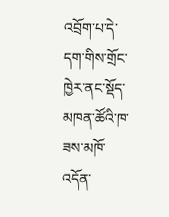འབྲོག་པ་དེ་དག་གིས་གྲོང་ཁྱེར་ནང་སྡོད་མཁན་ཚོའི་ཁ་ཟས་མཁོ་འདོན་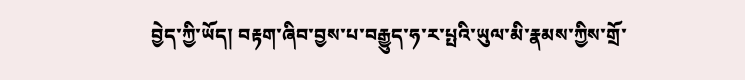བྱེད་ཀྱི་ཡོད། བརྟག་ཞིབ་བྱས་པ་བརྒྱུད་ཧ་ར་པྤའི་ཡུལ་མི་རྣམས་ཀྱིས་གྲོ་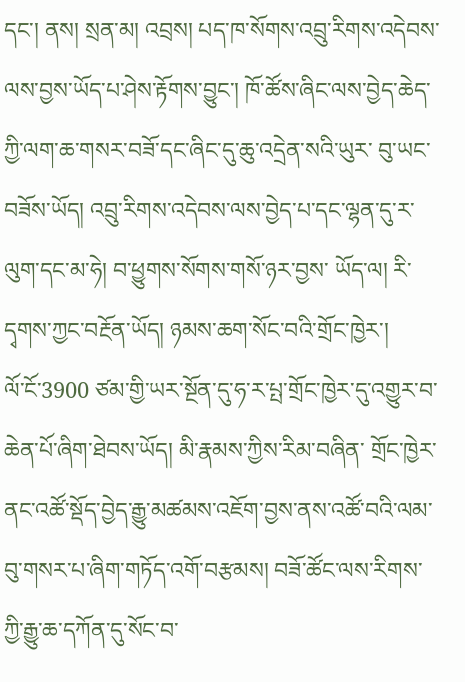དང་། ནས། སྲན་མ། འབྲས། པད་ཁ་སོགས་འབྲུ་རིགས་འདེབས་ ལས་བྱས་ཡོད་པ་ཤེས་རྟོགས་བྱུང་། ཁོ་ཚོས་ཞིང་ལས་བྱེད་ཆེད་ཀྱི་ལག་ཆ་གསར་བཟོ་དང་ཞིང་དུ་ཆུ་འདྲེན་སའི་ཡུར་ བུ་ཡང་བཟོས་ཡོད། འབྲུ་རིགས་འདེབས་ལས་བྱེད་པ་དང་ལྷན་དུ་ར་ལུག་དང་མ་ཧེ། བ་ཕྱུགས་སོགས་གསོ་ཉར་བྱས་ ཡོད་ལ། རི་དྭགས་ཀྱང་བརྔོན་ཡོད། ཉམས་ཆག་སོང་བའི་གྲོང་ཁྱེར་།
ལོ་ངོ་3900 ཙམ་གྱི་ཡར་སྔོན་དུ་ཧ་ར་པྤ་གྲོང་ཁྱེར་དུ་འགྱུར་བ་ཆེན་པོ་ཞིག་ཐེབས་ཡོད། མི་རྣམས་ཀྱིས་རིམ་བཞིན་ གྲོང་ཁྱེར་ནང་འཚོ་སྡོད་བྱེད་རྒྱུ་མཚམས་འཇོག་བྱས་ནས་འཚོ་བའི་ལམ་བུ་གསར་པ་ཞིག་གཏོད་འགོ་བརྩམས། བཟོ་ཚོང་ལས་རིགས་ཀྱི་རྒྱུ་ཆ་དཀོན་དུ་སོང་བ་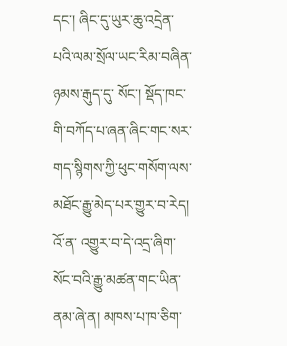དང་། ཞིང་དུ་ཡུར་ཆུ་འདྲེན་པའི་ལམ་སྲོལ་ཡང་རིམ་བཞིན་ཉམས་རྒུད་དུ་ སོང་། སྡོད་ཁང་གི་བཀོད་པ་ཞན་ཞིང་གང་སར་གད་སྙིགས་ཀྱི་ཕུང་གསོག་ལས་མཐོང་རྒྱུ་མེད་པར་གྱུར་བ་རེད། འོ་ན་ འགྱུར་བ་དེ་འདྲ་ཞིག་སོང་བའི་རྒྱུ་མཚན་གང་ཡིན་ནམ་ཞེ་ན། མཁས་པ་ཁ་ཅིག་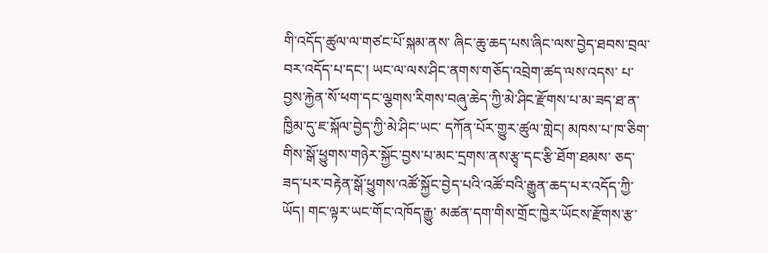གི་འདོད་ཚུལ་ལ་གཙང་པོ་སྐམ་ནས་ ཞིང་ཆུ་ཆད་པས་ཞིང་ལས་བྱེད་ཐབས་བྲལ་བར་འདོད་པ་དང་། ཡང་ལ་ལས་ཤིང་ནགས་གཅོད་འབྲེག་ཚད་ལས་འདས་ པ་བྱས་རྐྱེན་སོ་ཕག་དང་ལྕགས་རིགས་བཞུ་ཆེད་ཀྱི་མེ་ཤིང་རྫོགས་པ་མ་ཟད་ཐ་ན་ཁྱིམ་དུ་ཇ་སྐོལ་བྱེད་ཀྱི་མེ་ཤིང་ཡང་ དཀོན་པོར་གྱུར་ཚུལ་གླེང། མཁས་པ་ཁ་ཅིག་གིས་སྒོ་ཕྱུགས་གཉེར་སྐྱོང་བྱས་པ་མང་དྲགས་ནས་རྩྭ་དང་རྩི་ཐོག་ཐམས་ ཅད་ཟད་པར་བརྟེན་སྒོ་ཕྱུགས་འཚོ་སྐྱོང་བྱེད་པའི་འཚོ་བའི་རྒྱུན་ཆད་པར་འདོད་ཀྱི་ཡོད། གང་ལྟར་ཡང་གོང་འཁོད་རྒྱུ་ མཚན་དག་གིས་གྲོང་ཁྱེར་ཡོངས་རྫོགས་རྩ་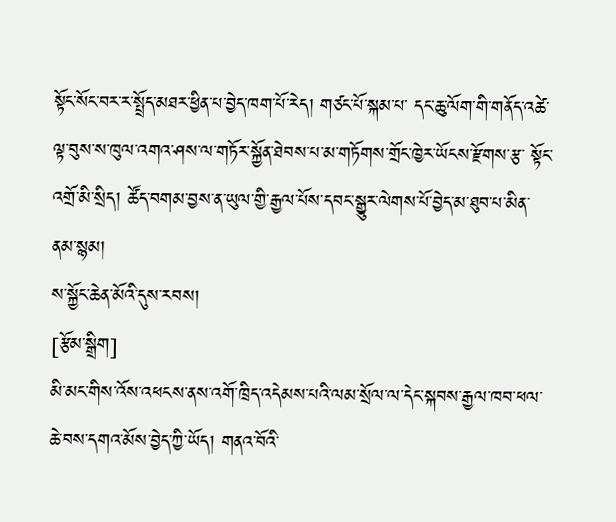སྟོང་སོང་བར་ར་སྤྲོད་མཐར་ཕྱིན་པ་བྱེད་ཁག་པོ་རེད། གཙང་པོ་སྐམ་པ་ དང་ཆུ་ལོག་གི་གནོད་འཚེ་ལྟ་བུས་ས་ཁུལ་འགའ་ཤས་ལ་གཏོར་སྐྱོན་ཐེབས་པ་མ་གཏོགས་གྲོང་ཁྱེར་ཡོངས་རྫོགས་རྩ་ སྟོང་འགྲོ་མི་སྲིད། ཚོད་བགམ་བྱས་ན་ཡུལ་གྱི་རྒྱལ་པོས་དབང་སྒྱུར་ལེགས་པོ་བྱེད་མ་ཐུབ་པ་མིན་ནམ་སྙམ།
ས་སྐྱོང་ཆེན་མོའི་དུས་རབས།
[རྩོམ་སྒྲིག]
མི་མང་གིས་འོས་འཕངས་ནས་འགོ་ཁྲིད་འདེམས་པའི་ལམ་སྲོལ་ལ་དེང་སྐབས་རྒྱལ་ཁབ་ཕལ་ཆེ་བས་དགའ་མོས་བྱེད་ཀྱི་ཡོད། གནའ་བོའི་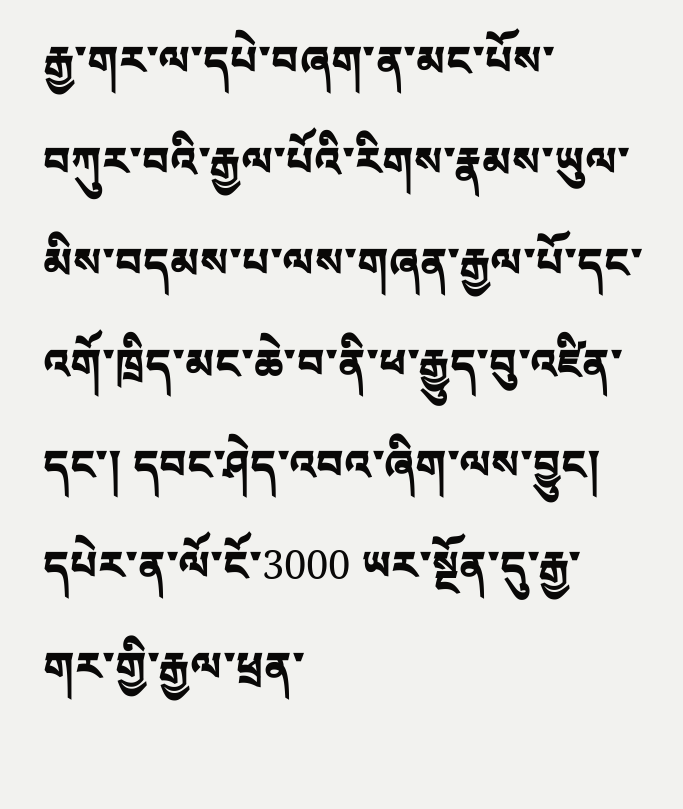རྒྱ་གར་ལ་དཔེ་བཞག་ན་མང་པོས་བཀུར་བའི་རྒྱལ་པོའི་རིགས་རྣམས་ཡུལ་མིས་བདམས་པ་ལས་གཞན་རྒྱལ་པོ་དང་འགོ་ཁྲིད་མང་ཆེ་བ་ནི་ཕ་རྒྱུད་བུ་འཛིན་དང་། དབང་ཤེད་འབའ་ཞིག་ལས་བྱུང། དཔེར་ན་ལོ་ངོ་3000 ཡར་སྔོན་དུ་རྒྱ་གར་གྱི་རྒྱལ་ཕྲན་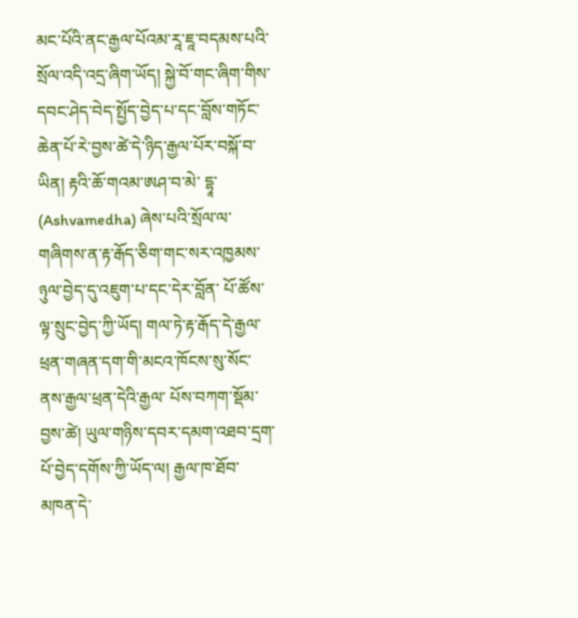མང་པོའི་ནང་རྒྱལ་པོའམ་རཱ་ཇཱ་བདམས་པའི་སྲོལ་འདི་འདྲ་ཞིག་ཡོད། སྐྱེ་བོ་གང་ཞིག་གིས་ དབང་ཤེད་བེད་སྤྱོད་བྱེད་པ་དང་བློས་གཏོང་ཆེན་པོ་རེ་བྱས་ཚེ་དེ་ཉིད་རྒྱལ་པོར་བསྐོ་བ་ཡིན། རྟའི་ཆོ་གའམ་ཨཤ་བ་མེ་ དྷཱ་ (Ashvamedha) ཞེས་པའི་སྲོལ་ལ་གཞིགས་ན་རྟ་རྒོད་ཅིག་གང་སར་འཁྱམས་ཉུལ་བྱེད་དུ་འཇུག་པ་དང་དེར་བློན་ པོ་ཚོས་ལྟ་སྲུང་བྱེད་ཀྱི་ཡོད། གལ་ཏེ་རྟ་རྒོད་དེ་རྒྱལ་ཕྲན་གཞན་དག་གི་མངའ་ཁོངས་སུ་སོང་ནས་རྒྱལ་ཕྲན་དེའི་རྒྱལ་ པོས་བཀག་སྡོམ་བྱས་ཚེ། ཡུལ་གཉིས་དབར་དམག་འཐབ་དྲག་པོ་བྱེད་དགོས་ཀྱི་ཡོད་ལ། རྒྱལ་ཁ་ཐོབ་མཁན་དེ་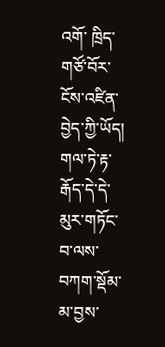འགོ་ ཁྲིད་གཙོ་བོར་ངོས་འཛིན་བྱེད་ཀྱི་ཡོད། གལ་ཏེ་རྟ་རྒོད་དེ་དེ་མུར་གཏོང་བ་ལས་བཀག་སྡོམ་མ་བྱས་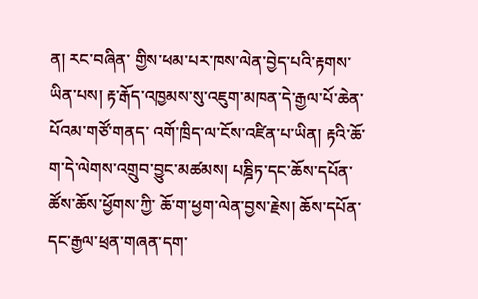ན། རང་བཞིན་ གྱིས་ཕམ་པར་ཁས་ལེན་བྱེད་པའི་རྟགས་ཡིན་པས། རྟ་རྒོད་འཁྱམས་སུ་འཇུག་མཁན་དེ་རྒྱལ་པོ་ཆེན་པོའམ་གཙོ་གནད་ འགོ་ཁྲིད་ལ་ངོས་འཛིན་པ་ཡིན། རྟའི་ཆོ་ག་དེ་ལེགས་འགྲུབ་བྱུང་མཚམས། པཎྜིཏ་དང་ཆོས་དཔོན་ཚོས་ཆོས་ཕྱོགས་ཀྱི་ ཆོ་ག་ཕྱག་ལེན་བྱས་རྗེས། ཆོས་དཔོན་དང་རྒྱལ་ཕྲན་གཞན་དག་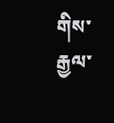གིས་རྒྱལ་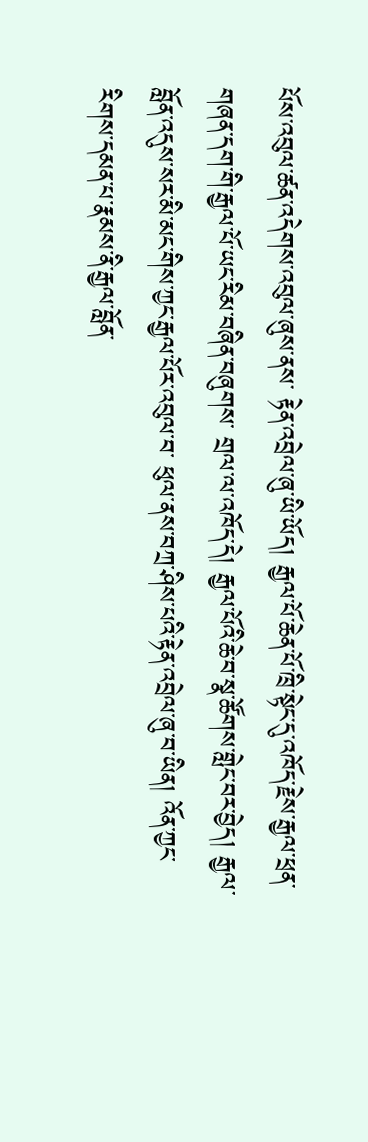པོས་འབུལ་ཚན་འདེགས་འབུལ་ཞུས་ནས་ རྟེན་འབྲེལ་ཞུ་ཡི་ཡོད། རྒྱལ་པོ་ཆེན་པོ་ཁྲི་སྟེང་དུ་འཁོད་རྗེས་རྒྱལ་ཕྲན་གཞན་དག་གི་རྒྱལ་པོ་ཡང་རིམ་བཞིན་བཞུགས་ གྲལ་ལ་འཁོད་དེ། རྒྱལ་པོའི་ཆེ་བ་སྣ་ཚོགས་གླེང་བར་བྱེད། རྒྱལ་བློན་འདུས་སར་མི་མང་གིས་ཀྱང་རྒྱལ་པོར་འབུལ་བ་ ཕུལ་ནས་བཀྲ་ཤིས་པའི་རྟེན་འབྲེལ་ཞུ་བ་ཡིན། འོན་ཀྱང་རིགས་དམན་པ་རྣམས་ནི་རྒྱལ་བློན་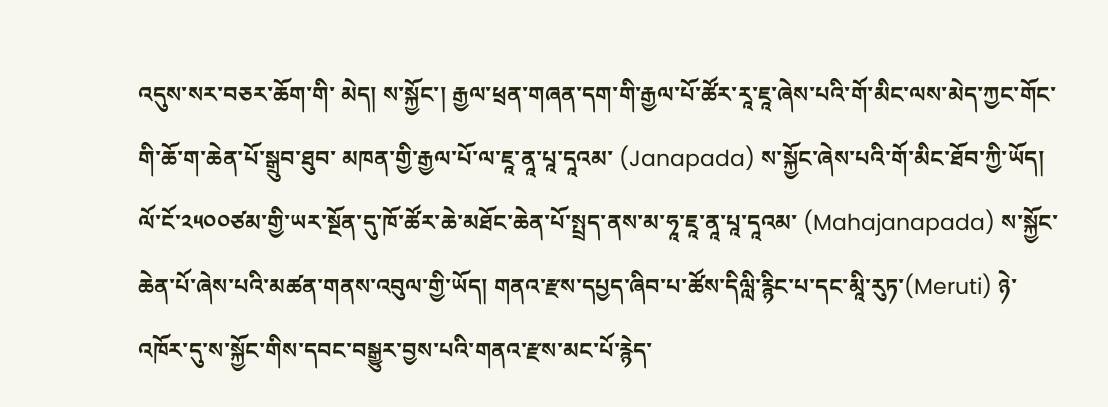འདུས་སར་བཅར་ཆོག་གི་ མེད། ས་སྐྱོང་། རྒྱལ་ཕྲན་གཞན་དག་གི་རྒྱལ་པོ་ཚོར་རཱ་ཇཱ་ཞེས་པའི་གོ་མིང་ལས་མེད་ཀྱང་གོང་གི་ཆོ་ག་ཆེན་པོ་སྒྲུབ་ཐུབ་ མཁན་གྱི་རྒྱལ་པོ་ལ་ཇཱ་ནཱ་པཱ་དཱའམ་ (Janapada) ས་སྐྱོང་ཞེས་པའི་གོ་མིང་ཐོབ་ཀྱི་ཡོད། ལོ་ངོ་༢༥༠༠ཙམ་གྱི་ཡར་སྔོན་དུ་ཁོ་ཚོར་ཆེ་མཐོང་ཆེན་པོ་སྤྲད་ནས་མ་ཧཱ་ཇཱ་ནཱ་པཱ་དཱའམ་ (Mahajanapada) ས་སྐྱོང་ཆེན་པོ་ཞེས་པའི་མཚན་གནས་འབུལ་གྱི་ཡོད། གནའ་རྫས་དཔྱད་ཞིབ་པ་ཚོས་དིལླི་རྙིང་པ་དང་མཱི་རུཏ་(Meruti) ཉེ་འཁོར་དུ་ས་སྐྱོང་གིས་དབང་བསྒྱུར་བྱས་པའི་གནའ་རྫས་མང་པོ་རྙེད་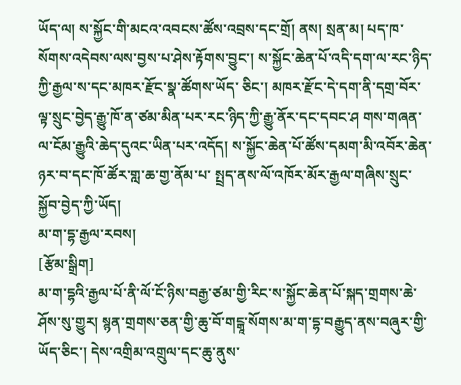ཡོད་ལ། ས་སྐྱོང་གི་མངའ་འབངས་ཚོས་འབྲས་དང་གྲོ། ནས། སྲན་མ། པད་ཁ་སོགས་འདེབས་ལས་བྱས་པ་ཤེས་རྟོགས་བྱུང་། ས་སྐྱོང་ཆེན་པོ་འདི་དག་ལ་རང་ཉིད་ཀྱི་རྒྱལ་ས་དང་མཁར་རྫོང་སྣ་ཚོགས་ཡོད་ ཅིང་། མཁར་རྫོང་དེ་དག་ནི་དགྲ་བོར་ལྟ་སྲུང་བྱེད་རྒྱུ་ཁོ་ན་ཙམ་མིན་པར་རང་ཉིད་ཀྱི་རྒྱུ་ནོར་དང་དབང་ཤ གས་གཞན་ ལ་ངོམ་རྒྱུའི་ཆེད་དུའང་ཡིན་པར་འདོད། ས་སྐྱོང་ཆེན་པོ་ཚོས་དམག་མི་འབོར་ཆེན་ཉར་བ་དང་ཁོ་ཚོར་གླ་ཆ་གྱ་ནོམ་པ་ སྤྲད་ནས་ལོ་འཁོར་མོར་རྒྱལ་གཞིས་སྲུང་སྐྱོབ་བྱེད་ཀྱི་ཡོད།
མ་ག་དྷ་རྒྱལ་རབས།
[རྩོམ་སྒྲིག]
མ་ག་དྷའི་རྒྱལ་པོ་ནི་ལོ་ངོ་ཉིས་བརྒྱ་ཙམ་གྱི་རིང་ས་སྐྱོང་ཆེན་པོ་སྐད་གྲགས་ཆེ་ཤོས་སུ་གྱུར། སྙན་གྲགས་ཅན་གྱི་ཆུ་བོ་གངྒཱ་སོགས་མ་ག་དྷ་བརྒྱུད་ནས་བཞུར་གྱི་ཡོད་ཅིང་། དེས་འགྲིམ་འགྲུལ་དང་ཆུ་ནུས་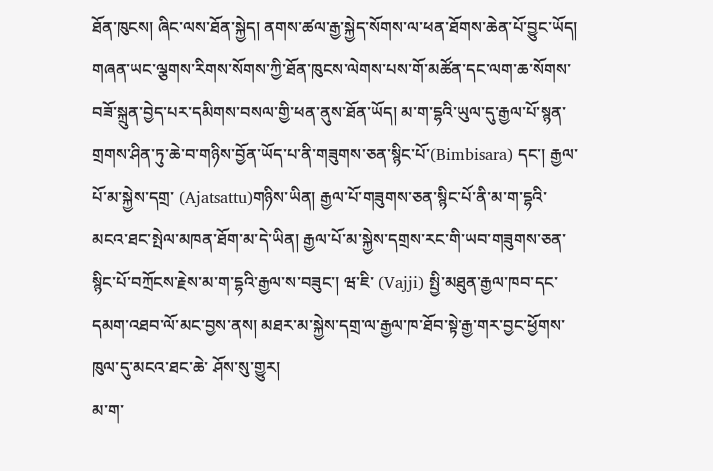ཐོན་ཁུངས། ཞིང་ལས་ཐོན་སྐྱེད། ནགས་ཚལ་རྒྱ་སྐྱེད་སོགས་ལ་ཕན་ཐོགས་ཆེན་པོ་བྱུང་ཡོད། གཞན་ཡང་ལྕགས་རིགས་སོགས་ཀྱི་ཐོན་ཁུངས་ལེགས་པས་གོ་མཚོན་དང་ལག་ཆ་སོགས་བཟོ་སྐྲུན་བྱེད་པར་དམིགས་བསལ་གྱི་ཕན་ནུས་ཐོན་ཡོད། མ་ག་དྷའི་ཡུལ་དུ་རྒྱལ་པོ་སྙན་གྲགས་ཤིན་ཏུ་ཆེ་བ་གཉིས་བྱོན་ཡོད་པ་ནི་གཟུགས་ཅན་སྙིང་པོ་(Bimbisara) དང་། རྒྱལ་པོ་མ་སྐྱེས་དགྲ་ (Ajatsattu)གཉིས་ཡིན། རྒྱལ་པོ་གཟུགས་ཅན་སྙིང་པོ་ནི་མ་ག་དྷའི་ མངའ་ཐང་སྤེལ་མཁན་ཐོག་མ་དེ་ཡིན། རྒྱལ་པོ་མ་སྐྱེས་དགྲས་རང་གི་ཡབ་གཟུགས་ཅན་སྙིང་པོ་བཀྲོངས་རྗེས་མ་ག་དྷའི་རྒྱལ་ས་བཟུང་། ཝ་ཇི་ (Vajji) སྤྱི་མཐུན་རྒྱལ་ཁབ་དང་དམག་འཐབ་ལོ་མང་བྱས་ནས། མཐར་མ་སྐྱེས་དགྲ་ལ་རྒྱལ་ཁ་ཐོབ་སྟེ་རྒྱ་གར་བྱང་ཕྱོགས་ཁུལ་དུ་མངའ་ཐང་ཆེ་ ཤོས་སུ་གྱུར།
མ་ག་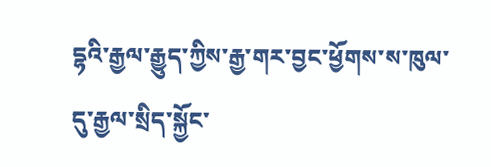དྷའི་རྒྱལ་རྒྱུད་ཀྱིས་རྒྱ་གར་བྱང་ཕྱོགས་ས་ཁུལ་དུ་རྒྱལ་སྲིད་སྐྱོང་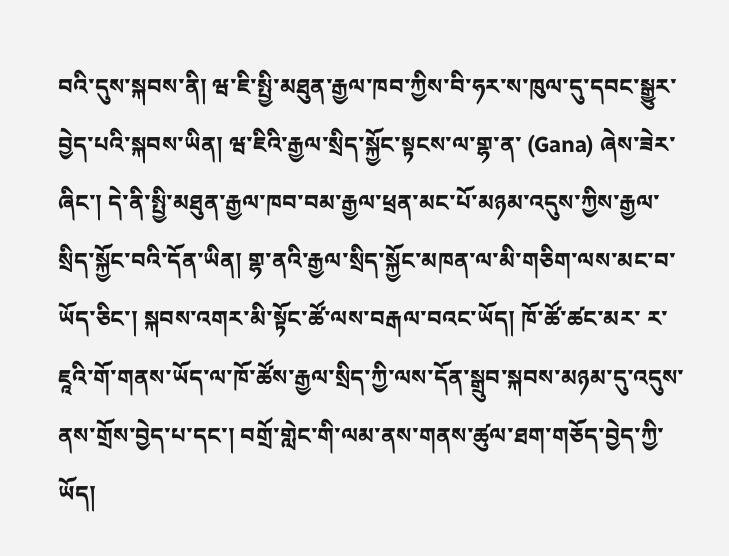བའི་དུས་སྐབས་ནི། ཝ་ཇི་སྤྱི་མཐུན་རྒྱལ་ཁབ་ཀྱིས་བི་ཧར་ས་ཁུལ་དུ་དབང་སྒྱུར་བྱེད་པའི་སྐབས་ཡིན། ཝ་ཇིའི་རྒྱལ་སྲིད་སྐྱོང་སྟངས་ལ་གྷ་ན་ (Gana) ཞེས་ཟེར་ཞིང་། དེ་ནི་སྤྱི་མཐུན་རྒྱལ་ཁབ་བམ་རྒྱལ་ཕྲན་མང་པོ་མཉམ་འདུས་ཀྱིས་རྒྱལ་སྲིད་སྐྱོང་བའི་དོན་ཡིན། གྷ་ནའི་རྒྱལ་སྲིད་སྐྱོང་མཁན་ལ་མི་གཅིག་ལས་མང་བ་ཡོད་ཅིང་། སྐབས་འགར་མི་སྟོང་ཚོ་ལས་བརྒལ་བའང་ཡོད། ཁོ་ཚོ་ཚང་མར་ ར་ཇཱའི་གོ་གནས་ཡོད་ལ་ཁོ་ཚོས་རྒྱལ་སྲིད་ཀྱི་ལས་དོན་སྒྲུབ་སྐབས་མཉམ་དུ་འདུས་ནས་གྲོས་བྱེད་པ་དང་། བགྲོ་གླེང་གི་ལམ་ནས་གནས་ཚུལ་ཐག་གཅོད་བྱེད་ཀྱི་ཡོད།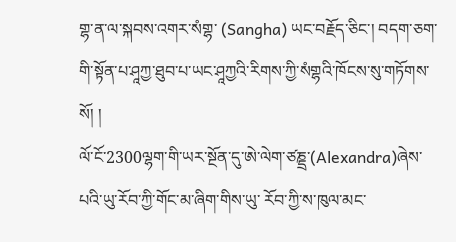གྷ་ན་ལ་སྐབས་འགར་སཾགྷ་ (Sangha) ཡང་བརྗོད་ཅིང་། བདག་ཅག་གི་སྟོན་པ་ཤཱཀྱ་ཐུབ་པ་ཡང་ཤཱཀྱའི་རིགས་ཀྱི་སཾགྷའི་ཁོངས་སུ་གཏོགས་སོ། །
ལོ་ངོ་2300ལྷག་གི་ཡར་སྔོན་དུ་ཨེ་ལེག་ཙཎྡྲ་(Alexandra)ཞེས་པའི་ཡུ་རོབ་ཀྱི་གོང་མ་ཞིག་གིས་ཡུ་ རོབ་ཀྱི་ས་ཁུལ་མང་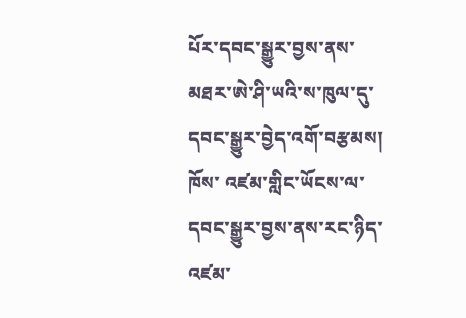པོར་དབང་སྒྱུར་བྱས་ནས་མཐར་ཨེ་ཤི་ཡའི་ས་ཁུལ་དུ་དབང་སྒྱུར་བྱེད་འགོ་བརྩམས། ཁོས་ འཛམ་གླིང་ཡོངས་ལ་དབང་སྒྱུར་བྱས་ནས་རང་ཉིད་འཛམ་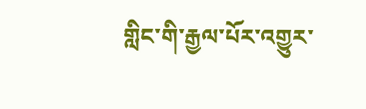གླིང་གི་རྒྱལ་པོར་འགྱུར་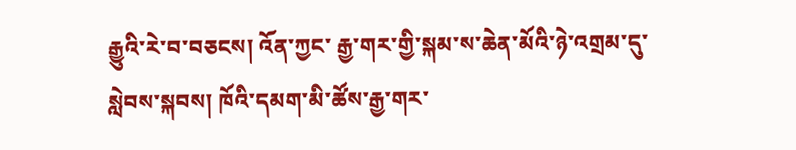རྒྱུའི་རེ་བ་བཅངས། འོན་ཀྱང་ རྒྱ་གར་གྱི་སྐམ་ས་ཆེན་མོའི་ཉེ་འགྲམ་དུ་སླེབས་སྐབས། ཁོའི་དམག་མི་ཚོས་རྒྱ་གར་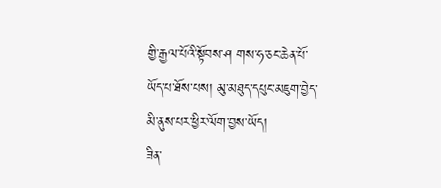གྱི་རྒྱལ་པོའི་སྟོབས་ཤ གས་ཧ་ཅང་ཆེན་པོ་ཡོད་པ་ཐོས་པས། མུ་མཐུད་དཔུང་མཇུག་བྱེད་མི་ནུས་པར་ཕྱིར་ལོག་བྱས་ཡོད།
ཟིན་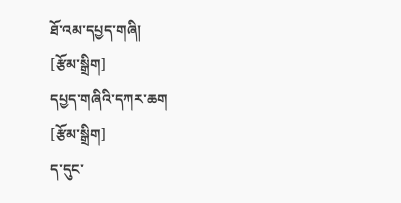ཐོ་འམ་དཔྱད་གཞི།
[རྩོམ་སྒྲིག]
དཔྱད་གཞིའི་དཀར་ཆག
[རྩོམ་སྒྲིག]
ད་དུང་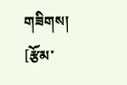གཟིགས།
[རྩོམ་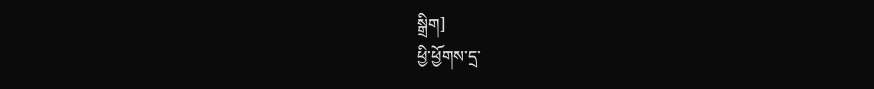སྒྲིག]
ཕྱི་ཕྱོགས་དྲ་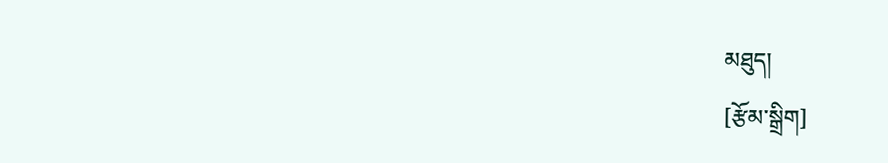མཐུད།
[རྩོམ་སྒྲིག]